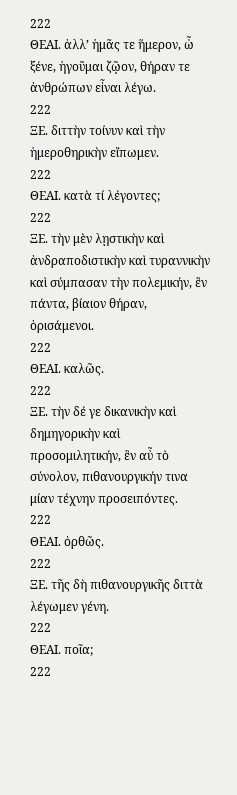222
ΘΕΑΙ. ἀλλʼ ἡμᾶς τε ἥμερον, ὦ ξένε, ἡγοῦμαι ζῷον, θήραν τε ἀνθρώπων εἶναι λέγω.
222
ΞΕ. διττὴν τοίνυν καὶ τὴν ἡμεροθηρικὴν εἴπωμεν.
222
ΘΕΑΙ. κατὰ τί λέγοντες;
222
ΞΕ. τὴν μὲν λῃστικὴν καὶ ἀνδραποδιστικὴν καὶ τυραννικὴν καὶ σύμπασαν τὴν πολεμικήν, ἓν πάντα, βίαιον θήραν, ὁρισάμενοι.
222
ΘΕΑΙ. καλῶς.
222
ΞΕ. τὴν δέ γε δικανικὴν καὶ δημηγορικὴν καὶ προσομιλητικήν, ἓν αὖ τὸ σύνολον, πιθανουργικήν τινα μίαν τέχνην προσειπόντες.
222
ΘΕΑΙ. ὀρθῶς.
222
ΞΕ. τῆς δὴ πιθανουργικῆς διττὰ λέγωμεν γένη.
222
ΘΕΑΙ. ποῖα;
222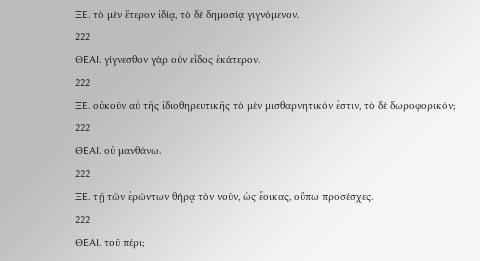ΞΕ. τὸ μὲν ἕτερον ἰδίᾳ, τὸ δὲ δημοσίᾳ γιγνόμενον.
222
ΘΕΑΙ. γίγνεσθον γὰρ οὖν εἶδος ἑκάτερον.
222
ΞΕ. οὐκοῦν αὖ τῆς ἰδιοθηρευτικῆς τὸ μὲν μισθαρνητικόν ἐστιν, τὸ δὲ δωροφορικόν;
222
ΘΕΑΙ. οὐ μανθάνω.
222
ΞΕ. τῇ τῶν ἐρώντων θήρᾳ τὸν νοῦν, ὡς ἔοικας, οὔπω προσέσχες.
222
ΘΕΑΙ. τοῦ πέρι;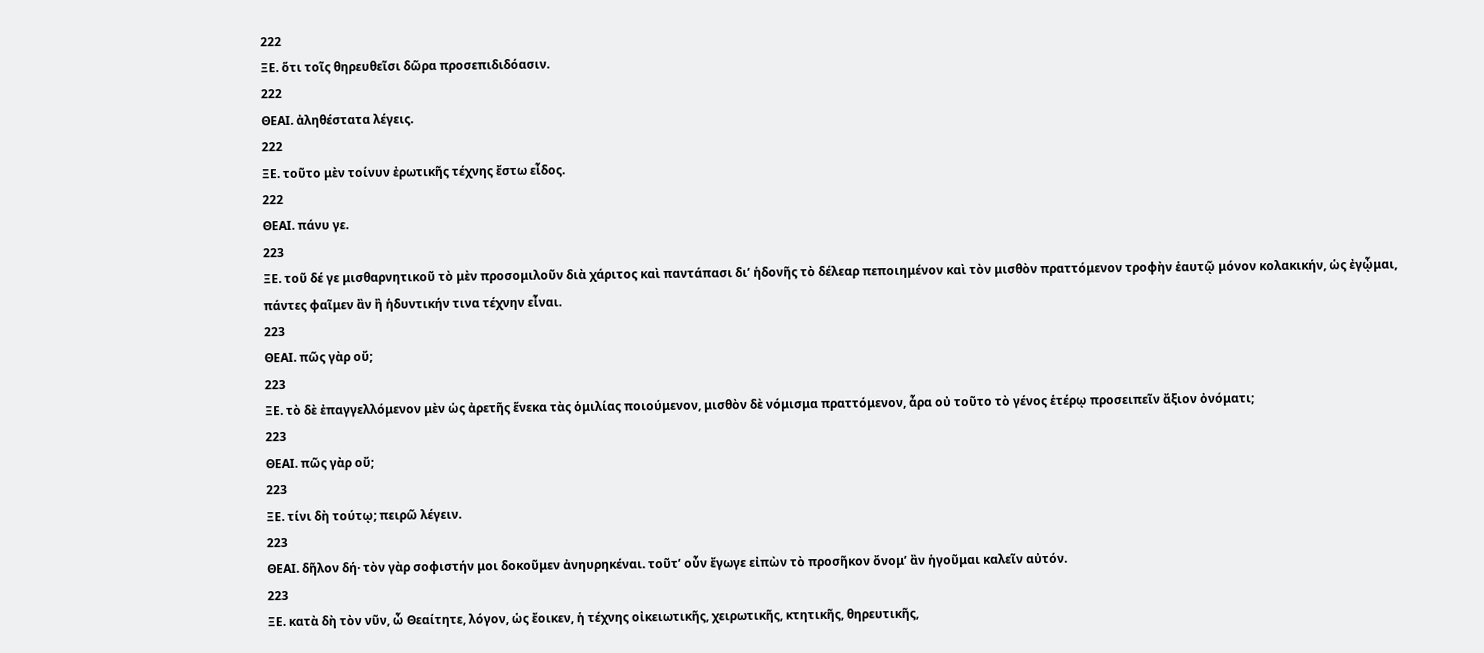222
ΞΕ. ὅτι τοῖς θηρευθεῖσι δῶρα προσεπιδιδόασιν.
222
ΘΕΑΙ. ἀληθέστατα λέγεις.
222
ΞΕ. τοῦτο μὲν τοίνυν ἐρωτικῆς τέχνης ἔστω εἶδος.
222
ΘΕΑΙ. πάνυ γε.
223
ΞΕ. τοῦ δέ γε μισθαρνητικοῦ τὸ μὲν προσομιλοῦν διὰ χάριτος καὶ παντάπασι διʼ ἡδονῆς τὸ δέλεαρ πεποιημένον καὶ τὸν μισθὸν πραττόμενον τροφὴν ἑαυτῷ μόνον κολακικήν, ὡς ἐγᾦμαι, πάντες φαῖμεν ἂν ἢ ἡδυντικήν τινα τέχνην εἶναι.
223
ΘΕΑΙ. πῶς γὰρ οὔ;
223
ΞΕ. τὸ δὲ ἐπαγγελλόμενον μὲν ὡς ἀρετῆς ἕνεκα τὰς ὁμιλίας ποιούμενον, μισθὸν δὲ νόμισμα πραττόμενον, ἆρα οὐ τοῦτο τὸ γένος ἑτέρῳ προσειπεῖν ἄξιον ὀνόματι;
223
ΘΕΑΙ. πῶς γὰρ οὔ;
223
ΞΕ. τίνι δὴ τούτῳ; πειρῶ λέγειν.
223
ΘΕΑΙ. δῆλον δή· τὸν γὰρ σοφιστήν μοι δοκοῦμεν ἀνηυρηκέναι. τοῦτʼ οὖν ἔγωγε εἰπὼν τὸ προσῆκον ὄνομʼ ἂν ἡγοῦμαι καλεῖν αὐτόν.
223
ΞΕ. κατὰ δὴ τὸν νῦν, ὦ Θεαίτητε, λόγον, ὡς ἔοικεν, ἡ τέχνης οἰκειωτικῆς, χειρωτικῆς, κτητικῆς, θηρευτικῆς,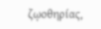ζῳοθηρίας,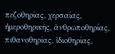πεζοθηρίας, χερσαίας, ἡμεροθηρικῆς, ἀνθρωποθηρίας, πιθανοθηρίας, ἰδιοθηρίας,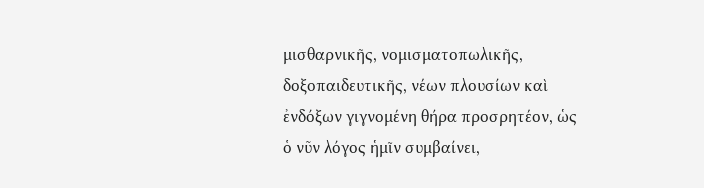μισθαρνικῆς, νομισματοπωλικῆς, δοξοπαιδευτικῆς, νέων πλουσίων καὶ ἐνδόξων γιγνομένη θήρα προσρητέον, ὡς ὁ νῦν λόγος ἡμῖν συμβαίνει,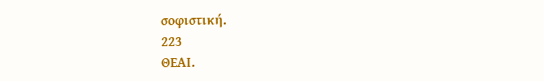σοφιστική.
223
ΘΕΑΙ.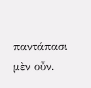παντάπασι μὲν οὖν.